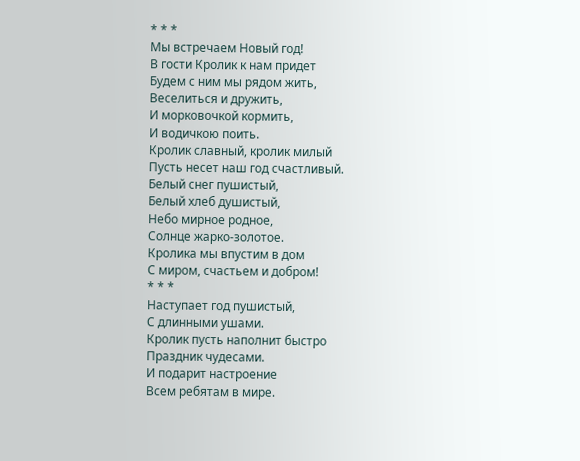* * *
Мы встречаем Новый год!
В гости Кролик к нам придет
Будем с ним мы рядом жить,
Веселиться и дружить,
И морковочкой кормить,
И водичкою поить.
Кролик славный, кролик милый
Пусть несет наш год счастливый.
Белый снег пушистый,
Белый хлеб душистый,
Небо мирное родное,
Солнце жарко-золотое.
Кролика мы впустим в дом
С миром, счастьем и добром!
* * *
Наступает год пушистый,
С длинными ушами.
Кролик пусть наполнит быстро
Праздник чудесами.
И подарит настроение
Всем ребятам в мире.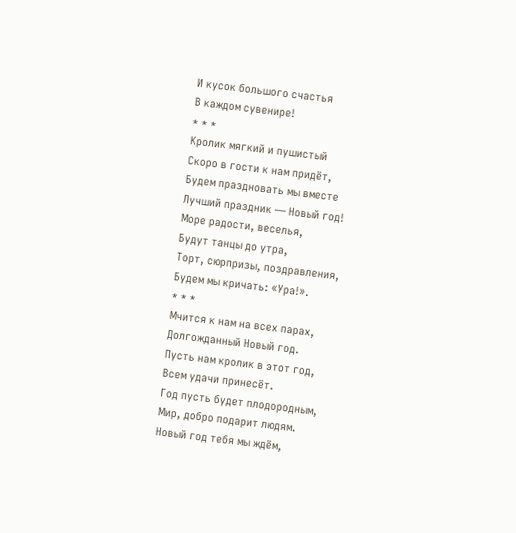И кусок большого счастья
В каждом сувенире!
* * *
Кролик мягкий и пушистый
Скоро в гости к нам придёт,
Будем праздновать мы вместе
Лучший праздник — Новый год!
Море радости, веселья,
Будут танцы до утра,
Торт, сюрпризы, поздравления,
Будем мы кричать: «Ура!».
* * *
Мчится к нам на всех парах,
Долгожданный Новый год.
Пусть нам кролик в этот год,
Всем удачи принесёт.
Год пусть будет плодородным,
Мир, добро подарит людям.
Новый год тебя мы ждём,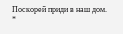Поскорей приди в наш дом.
*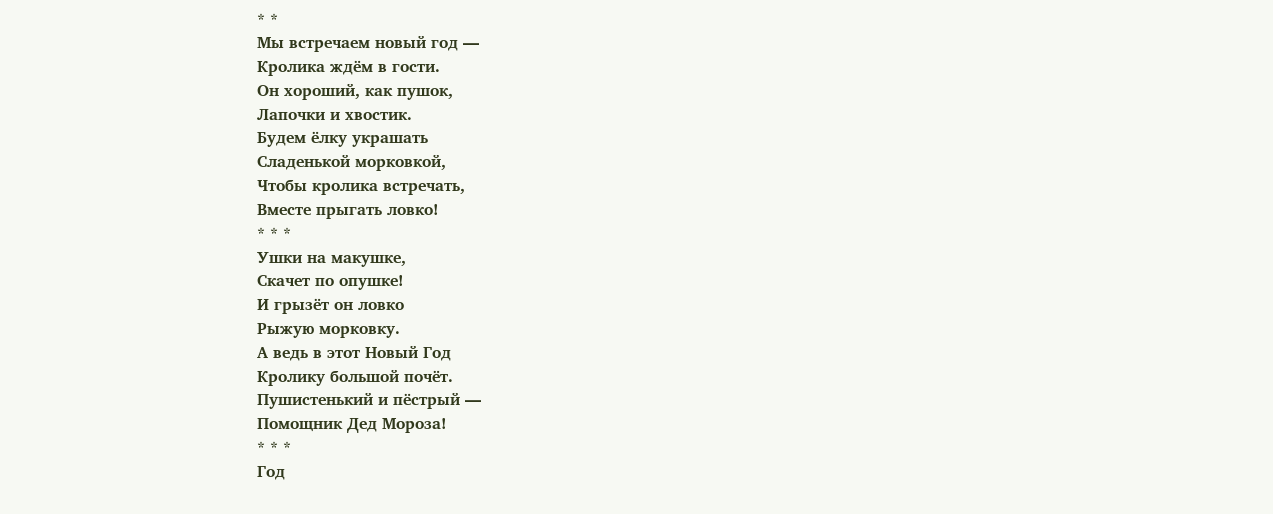* *
Мы встречаем новый год —
Кролика ждём в гости.
Он хороший, как пушок,
Лапочки и хвостик.
Будем ёлку украшать
Сладенькой морковкой,
Чтобы кролика встречать,
Вместе прыгать ловко!
* * *
Ушки на макушке,
Скачет по опушке!
И грызёт он ловко
Рыжую морковку.
А ведь в этот Новый Год
Кролику большой почёт.
Пушистенький и пёстрый —
Помощник Дед Мороза!
* * *
Год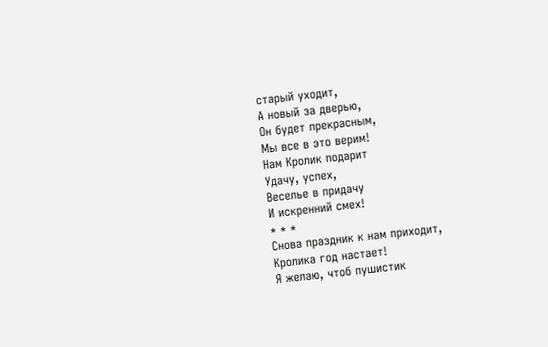старый уходит,
А новый за дверью,
Он будет прекрасным,
Мы все в это верим!
Нам Кролик подарит
Удачу, успех,
Веселье в придачу
И искренний смех!
* * *
Снова праздник к нам приходит,
Кролика год настает!
Я желаю, чтоб пушистик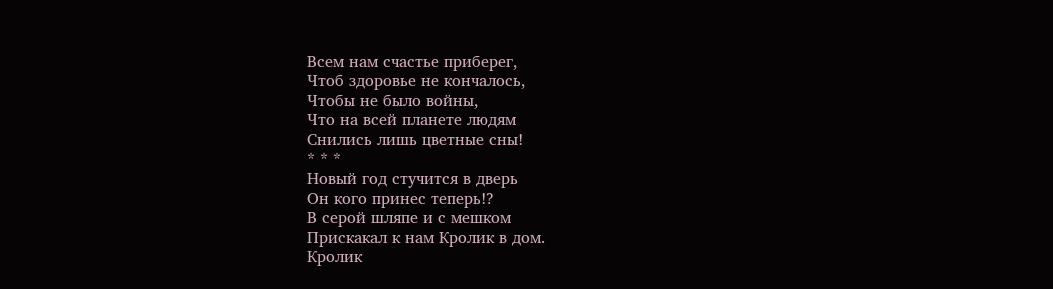Всем нам счастье приберег,
Чтоб здоровье не кончалось,
Чтобы не было войны,
Что на всей планете людям
Снились лишь цветные сны!
* * *
Новый год стучится в дверь
Он кого принес теперь!?
В серой шляпе и с мешком
Прискакал к нам Кролик в дом.
Кролик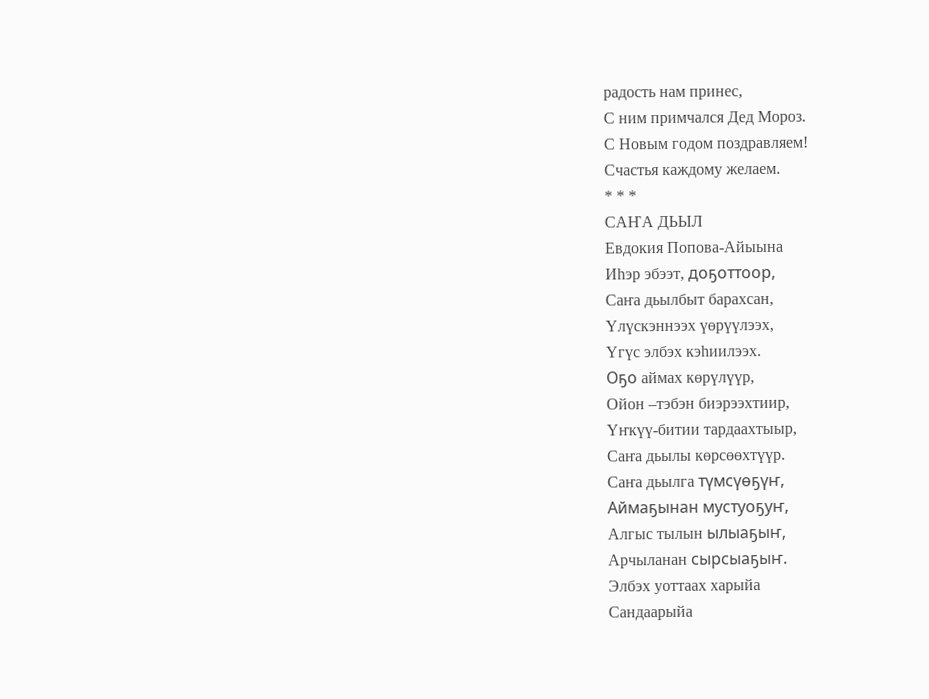радость нам принес,
С ним примчался Дед Мороз.
С Новым годом поздравляем!
Счастья каждому желаем.
* * *
САҤА ДЬЫЛ
Евдокия Попова-Айыына
Иһэр эбээт, доҕоттоор,
Саҥа дьылбыт барахсан,
Үлүскэннээх үөрүүлээх,
Үгүс элбэх кэһиилээх.
Оҕо аймах көрүлүүр,
Ойон –тэбэн биэрээхтиир,
Үҥкүү-битии тардаахтыыр,
Саҥа дьылы көрсөөхтүүр.
Саҥа дьылга түмсүөҕүҥ,
Аймаҕынан мустуоҕуҥ,
Алгыс тылын ылыаҕыҥ,
Арчыланан сырсыаҕыҥ.
Элбэх уоттаах харыйа
Сандаарыйа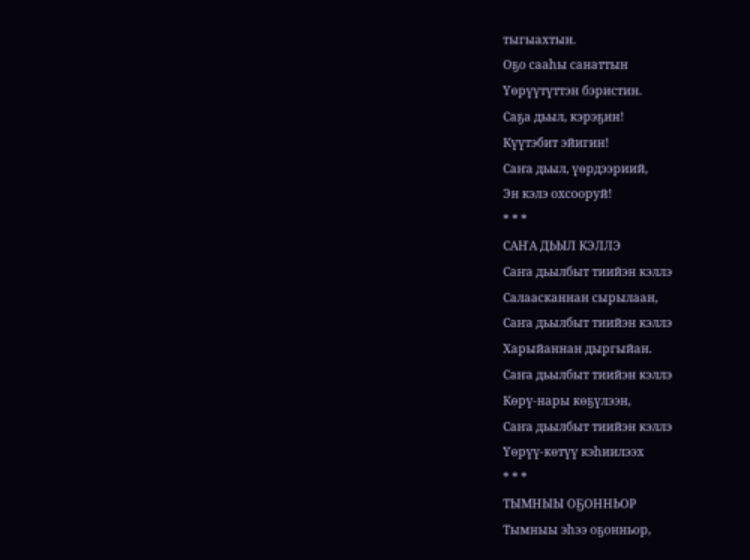тыгыахтын.
Оҕо сааһы санаттын
Үөрүүтүттэн бэристин.
Саҕа дьыл, кэрэҕин!
Күүтэбит эйигин!
Саҥа дьыл, үөрдээриий,
Эн кэлэ охсооруй!
* * *
САҤА ДЬЫЛ КЭЛЛЭ
Саҥа дьылбыт тиийэн кэллэ
Салаасканнан сырылаан,
Саҥа дьылбыт тиийэн кэллэ
Харыйаннан дыргыйан.
Саҥа дьылбыт тиийэн кэллэ
Көрү-нары көҕүлээн,
Саҥа дьылбыт тиийэн кэллэ
Үөрүү-көтүү кэһиилээх
* * *
ТЫМНЫЫ ОҔОННЬОР
Тымныы эһээ оҕонньор,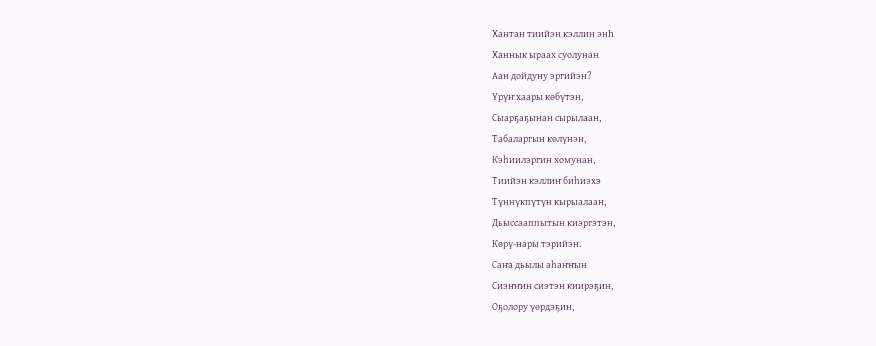Хантан тиийэн кэллин энҺ
Ханнык ыраах суолунан
Аан дойдуну эргийэн?
Үрүҥ хаары көбүтэн,
Сыарҕаҕынан сырылаан,
Табаларгын көлүнэн,
Кэһиилэргин хомунан,
Тиийэн кэллиҥ биһиэхэ
Түннүкпүтүн кырыалаан,
Дьыссааппытын киэргэтэн,
Көрү-нары тэрийэн.
Саҥа дьылы аһаҥҥын
Сиэҥҥин сиэтэн киирэҕин,
Оҕолору үөрдэҕин,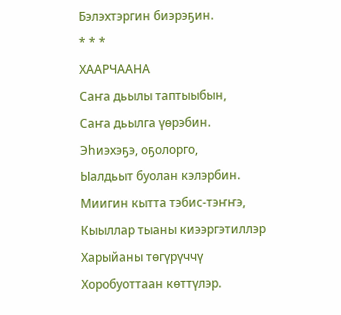Бэлэхтэргин биэрэҕин.
* * *
ХААРЧААНА
Саҥа дьылы таптыыбын,
Саҥа дьылга үөрэбин.
Эһиэхэҕэ, оҕолорго,
Ыалдьыт буолан кэлэрбин.
Миигин кытта тэбис-тэҥҥэ,
Кыыллар тыаны киээргэтиллэр
Харыйаны төгүрүччү
Хоробуоттаан көттүлэр.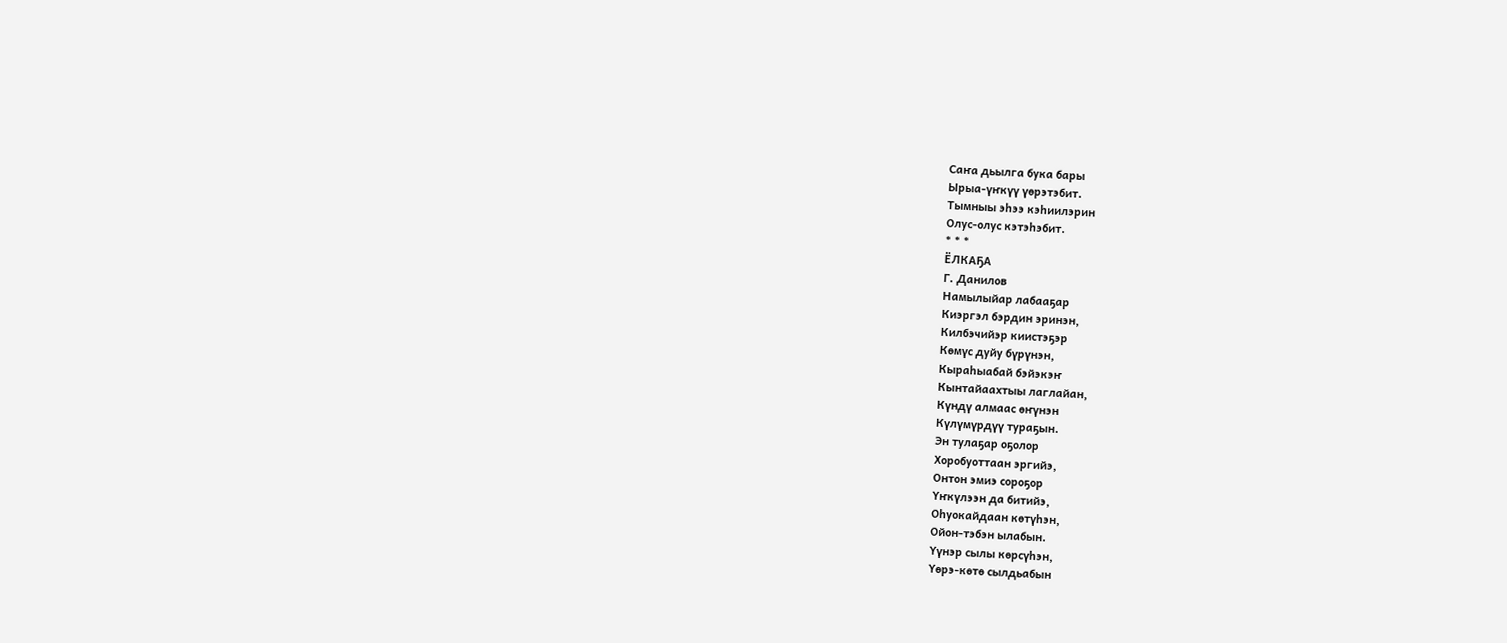Саҥа дьылга бука бары
Ырыа-үҥкүү үөрэтэбит.
Тымныы эһээ кэһиилэрин
Олус-олус кэтэһэбит.
* * *
ЁЛКАҔА
Г. Данилов
Намылыйар лабааҕар
Киэргэл бэрдин эринэн,
Килбэчийэр киистэҕэр
Көмүс дуйу бүрүнэн,
Кыраһыабай бэйэкэҥ
Кынтайаахтыы лаглайан,
Күндү алмаас өҥүнэн
Күлүмүрдүү тураҕын.
Эн тулаҕар оҕолор
Хоробуоттаан эргийэ,
Онтон эмиэ сороҕор
Үҥкүлээн да битийэ,
Оһуокайдаан көтүһэн,
Ойон-тэбэн ылабын.
Үүнэр сылы көрсүһэн,
Үөрэ-көтө сылдьабын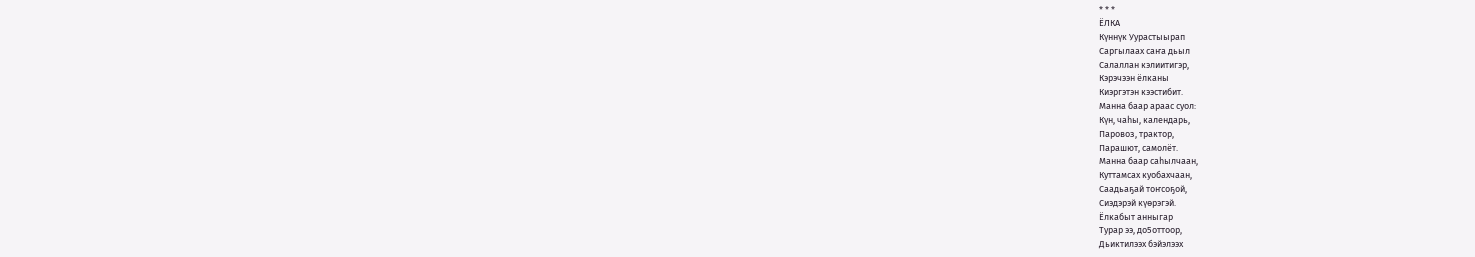* * *
ЁЛКА
Күннүк Уурастыырап
Саргылаах саҥа дьыл
Салаллан кэлиитигэр,
Кэрэчээн ёлканы
Киэргэтэн кээстибит.
Манна баар араас суол:
Күн, чаһы, календарь,
Паровоз, трактор,
Парашют, самолёт.
Манна баар саһылчаан,
Куттамсах куобахчаан,
Саадьаҕай тоҥсоҕой,
Сиэдэрэй күөрэгэй.
Ёлкабыт анныгар
Турар ээ, до5оттоор,
Дьиктилээх бэйэлээх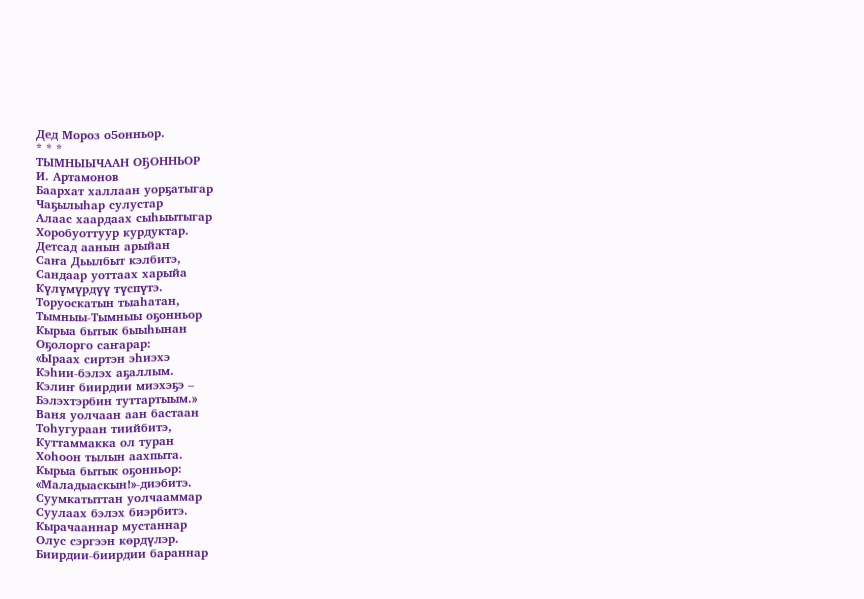Дед Мороз о5онньор.
* * *
ТЫМНЫЫЧААН ОҔОННЬОР
И. Артамонов
Баархат халлаан уорҕатыгар
Чаҕылыһар сулустар
Алаас хаардаах сыһыытыгар
Хоробуоттуур курдуктар.
Детсад аанын арыйан
Саҥа Дьылбыт кэлбитэ,
Сандаар уоттаах харыйа
Күлүмүрдүү түспүтэ.
Торуоскатын тыаһатан,
Тымныы-Тымныы оҕонньор
Кырыа бытык быыһынан
Оҕолорго саҥарар:
«Ыраах сиртэн эһиэхэ
Кэһии-бэлэх аҕаллым.
Кэлиҥ биирдии миэхэҕэ –
Бэлэхтэрбин туттартыым.»
Ваня уолчаан аан бастаан
Тоһугураан тиийбитэ,
Куттаммакка ол туран
Хоһоон тылын аахпыта.
Кырыа бытык оҕонньор:
«Маладыаскын!»-диэбитэ.
Суумкатыттан уолчааммар
Суулаах бэлэх биэрбитэ.
Кырачааннар мустаннар
Олус сэргээн көрдүлэр.
Биирдии-биирдии бараннар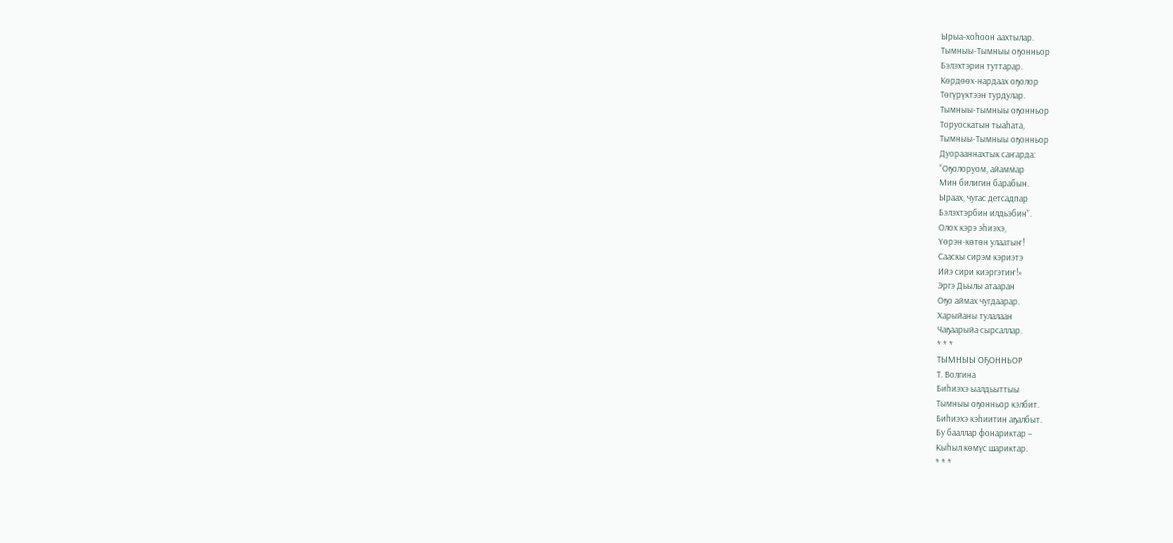Ырыа-хоһоон аахтылар.
Тымныы-Тымныы оҕонньор
Бэлэхтэрин туттарар.
Көрдөөх-нардаах оҕолор
Төгүрүктээн турдулар.
Тымныы-тымныы оҕонньор
Торуоскатын тыаһата,
Тымныы-Тымныы оҕонньор
Дуорааннахтык саҥарда:
“Оҕолоруом, айаммар
Мин билигин барабын.
Ыраах, чугас детсадпар
Бэлэхтэрбин илдьэбин”.
Олох кэрэ эһиэхэ,
Үөрэн-көтөн улаатыҥ!
Сааскы сирэм кэриэтэ
Ийэ сири киэргэтиҥ!»
Эргэ Дьылы атааран
Оҕо аймах чугдаарар.
Харыйаны тулалаан
Чаҕаарыйа сырсаллар.
* * *
ТЫМНЫЫ ОҔОННЬОР
Т. Волгина
Биһиэхэ ыалдьыттыы
Тымныы оҕонньор кэлбит.
Биһиэхэ кэһиитин аҕалбыт.
Бу бааллар фонариктар –
Кыһыл көмүс шариктар.
* * *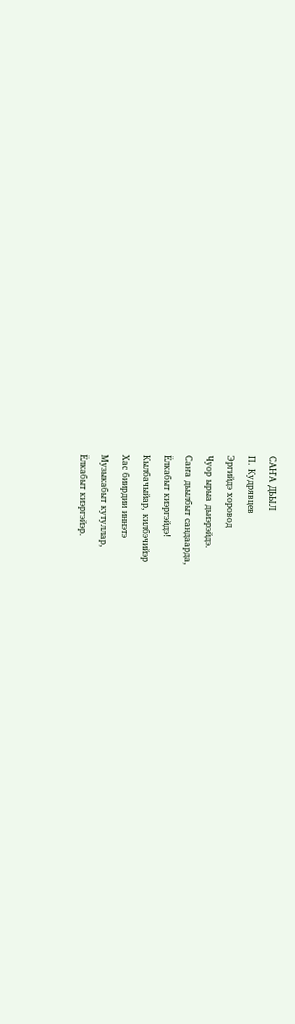САҤА ДЬЫЛ
П. Кудрявцев
Эргийдэ хоровод
Чуор ырыа дьиэрэйдэ.
Саҥа дьылбыт сандаарда,
Ёлкабыт киэргэйдэ!
Кылбачыйар, килбэчийэр
Хас биирдии иннэтэ
Музыкабыт кутуллар,
Ёлкабыт киэргэйэр.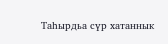Таһырдьа сүр хатаннык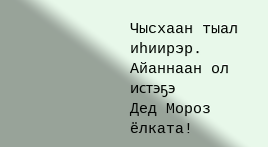Чысхаан тыал иһиирэр.
Айаннаан ол истэҕэ
Дед Мороз ёлката!